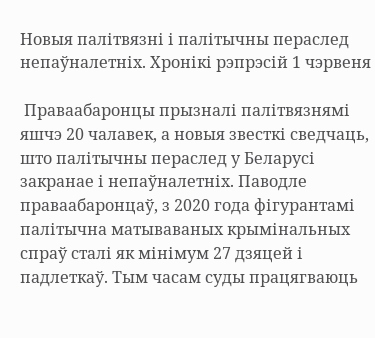Новыя палітвязні і палітычны пераслед непаўналетніх. Хронікі рэпрэсій 1 чэрвеня

 Праваабаронцы прызналі палітвязнямі яшчэ 20 чалавек, а новыя звесткі сведчаць, што палітычны пераслед у Беларусі закранае і непаўналетніх. Паводле праваабаронцаў, з 2020 года фігурантамі палітычна матываваных крымінальных спраў сталі як мінімум 27 дзяцей і падлеткаў. Тым часам суды працягваюць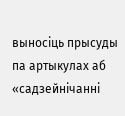выносіць прысуды па артыкулах аб «садзейнічанні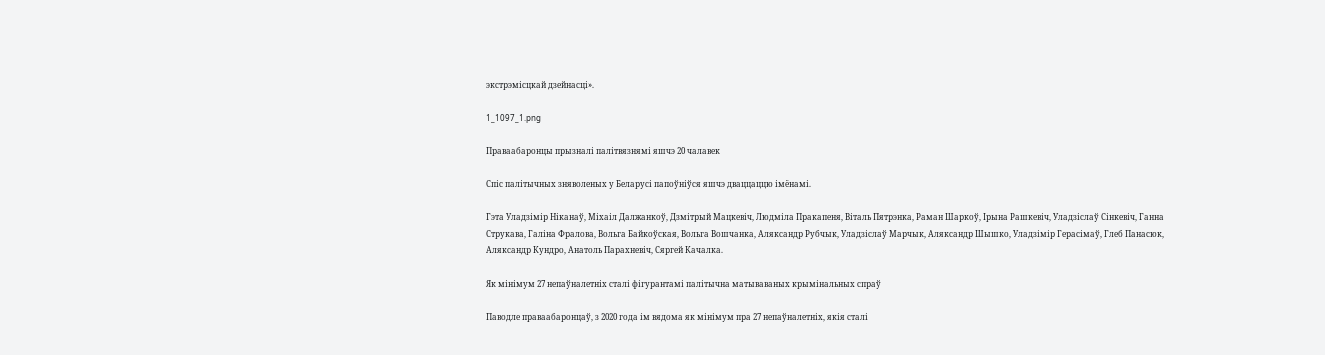экстрэмісцкай дзейнасці».

1_1097_1.png

Праваабаронцы прызналі палітвязнямі яшчэ 20 чалавек

Спіс палітычных зняволеных у Беларусі папоўніўся яшчэ дваццаццю імёнамі.

Гэта Уладзімір Ніканаў, Міхаіл Далжанкоў, Дзмітрый Мацкевіч, Людміла Пракапеня, Віталь Пятрэнка, Раман Шаркоў, Ірына Рашкевіч, Уладзіслаў Сінкевіч, Ганна Струкава, Галіна Фралова, Вольга Байкоўская, Вольга Вошчанка, Аляксандр Рубчык, Уладзіслаў Марчык, Аляксандр Шышко, Уладзімір Герасімаў, Глеб Панасюк, Аляксандр Кундро, Анатоль Парахневіч, Сяргей Качалка.

Як мінімум 27 непаўналетніх сталі фігурантамі палітычна матываваных крымінальных спраў

Паводле праваабаронцаў, з 2020 года ім вядома як мінімум пра 27 непаўналетніх, якія сталі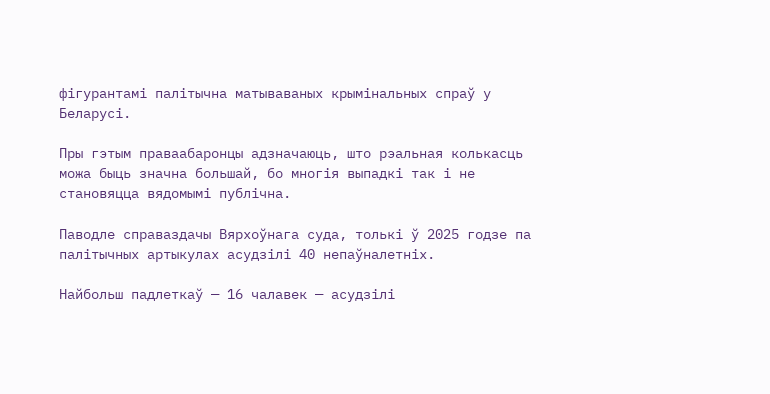фігурантамі палітычна матываваных крымінальных спраў у Беларусі.

Пры гэтым праваабаронцы адзначаюць, што рэальная колькасць можа быць значна большай, бо многія выпадкі так і не становяцца вядомымі публічна.

Паводле справаздачы Вярхоўнага суда, толькі ў 2025 годзе па палітычных артыкулах асудзілі 40 непаўналетніх.

Найбольш падлеткаў — 16 чалавек — асудзілі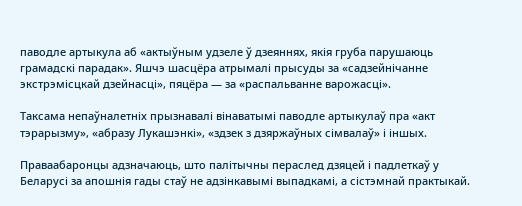паводле артыкула аб «актыўным удзеле ў дзеяннях, якія груба парушаюць грамадскі парадак». Яшчэ шасцёра атрымалі прысуды за «садзейнічанне экстрэмісцкай дзейнасці», пяцёра — за «распальванне варожасці».

Таксама непаўналетніх прызнавалі вінаватымі паводле артыкулаў пра «акт тэрарызму», «абразу Лукашэнкі», «здзек з дзяржаўных сімвалаў» і іншых.

Праваабаронцы адзначаюць, што палітычны пераслед дзяцей і падлеткаў у Беларусі за апошнія гады стаў не адзінкавымі выпадкамі, а сістэмнай практыкай.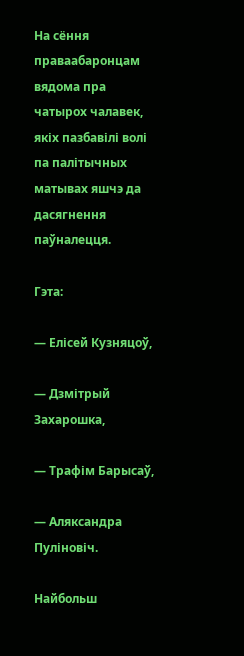На сёння праваабаронцам вядома пра чатырох чалавек, якіх пазбавілі волі па палітычных матывах яшчэ да дасягнення паўналецця.

Гэта:

— Елісей Кузняцоў,

— Дзмітрый Захарошка,

— Трафім Барысаў,

— Аляксандра Пуліновіч.

Найбольш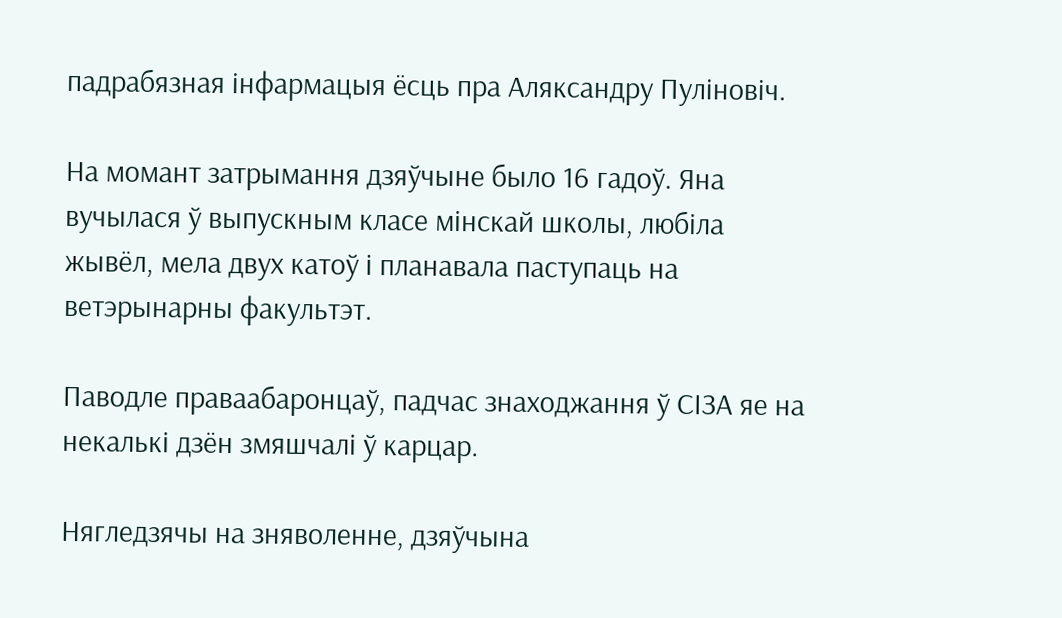падрабязная інфармацыя ёсць пра Аляксандру Пуліновіч.

На момант затрымання дзяўчыне было 16 гадоў. Яна вучылася ў выпускным класе мінскай школы, любіла жывёл, мела двух катоў і планавала паступаць на ветэрынарны факультэт.

Паводле праваабаронцаў, падчас знаходжання ў СІЗА яе на некалькі дзён змяшчалі ў карцар.

Нягледзячы на зняволенне, дзяўчына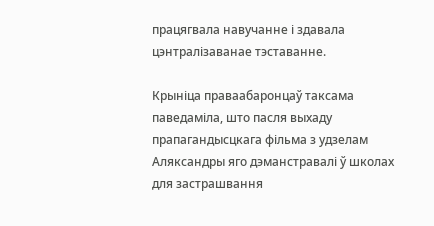працягвала навучанне і здавала цэнтралізаванае тэставанне.

Крыніца праваабаронцаў таксама паведаміла, што пасля выхаду прапагандысцкага фільма з удзелам Аляксандры яго дэманстравалі ў школах для застрашвання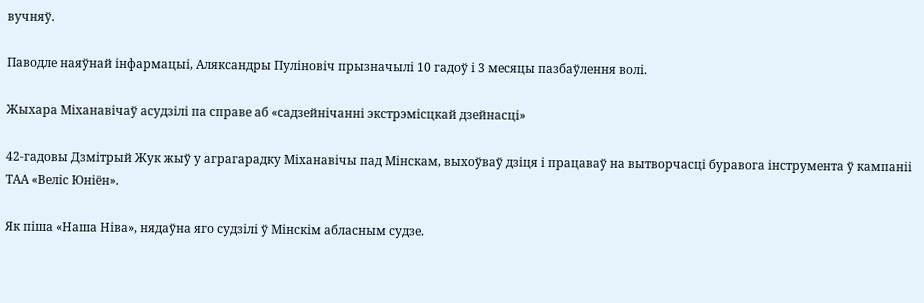вучняў.

Паводле наяўнай інфармацыі, Аляксандры Пуліновіч прызначылі 10 гадоў і 3 месяцы пазбаўлення волі.

Жыхара Міханавічаў асудзілі па справе аб «садзейнічанні экстрэмісцкай дзейнасці»

42-гадовы Дзмітрый Жук жыў у аграгарадку Міханавічы пад Мінскам, выхоўваў дзіця і працаваў на вытворчасці буравога інструмента ў кампаніі ТАА «Веліс Юніён».

Як піша «Наша Ніва», нядаўна яго судзілі ў Мінскім абласным судзе.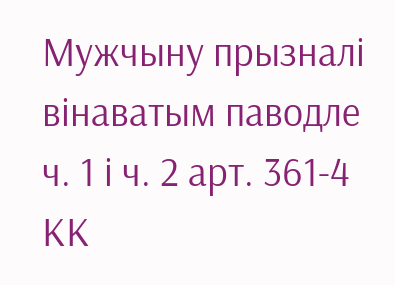Мужчыну прызналі вінаватым паводле ч. 1 і ч. 2 арт. 361-4 КК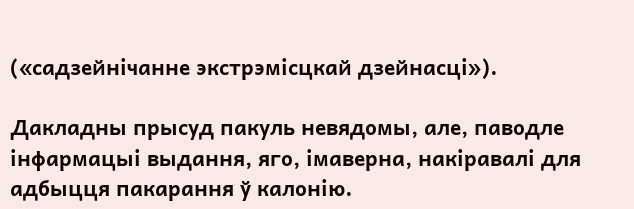(«садзейнічанне экстрэмісцкай дзейнасці»).

Дакладны прысуд пакуль невядомы, але, паводле інфармацыі выдання, яго, імаверна, накіравалі для адбыцця пакарання ў калонію.